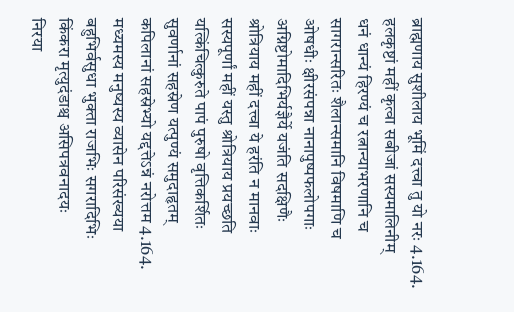ब्राह्मणाय सुशीलाय भूमिं दत्त्वा तु यो नरः 4.164.
हलकृष्टां महीं कृत्वा सबीजां सस्यमालिनीम्
धनं धान्यं हिरण्यं च रत्नान्याभरणानि च
सागरान्सरितः शैलान्समानि विषमाणि च
ओषधीः क्षीरसंपन्ना नानापुष्पफलोपगाः
अग्निष्टोमादिभिर्यज्ञैर्ये यजंति सदक्षिणैः
श्रोत्रियाय महीं दत्त्वा ये हरंति न मानवाः
सस्यपूर्णां महीं यस्तु श्रोत्रियाय प्रयच्छति
यत्किंचित्कुरुते पापं पुरुषो वृत्तिकर्शितः
सुवर्णानां सहस्रेण यत्पुण्यं समुदाहृतम्
कपिलानां सहस्रेभ्यो यद्दत्तेऽन्नं नरोत्तम 4.164.
मध्यमस्य मनुष्यस्य व्यासेन परिसंख्यया
बहुभिर्वसुधा भुक्ता राजभिः सगरादिभिः
किंकरा मृत्युदंडाश्च असिपत्रवनादयः
निरया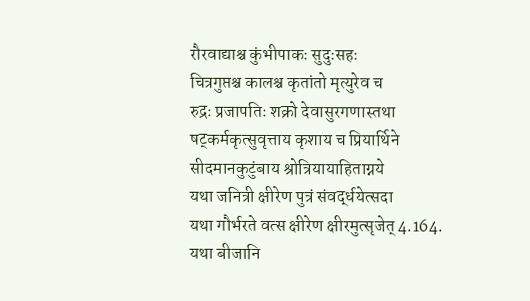रौरवाद्याश्च कुंभीपाकः सुदुःसहः
चित्रगुप्तश्च कालश्च कृतांतो मृत्युरेव च
रुद्रः प्रजापतिः शक्रो देवासुरगणास्तथा
षट्कर्मकृत्सुवृत्ताय कृशाय च प्रियार्थिने
सीदमानकुटुंबाय श्रोत्रियायाहिताग्नये
यथा जनित्री क्षीरेण पुत्रं संवर्द्धयेत्सदा
यथा गौर्भरते वत्स क्षीरेण क्षीरमुत्सृजेत् 4.164.
यथा बीजानि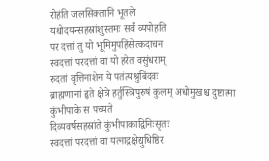रोहंति जलसिक्तानि भूतले
यथोदयन्सहस्रांशुस्तमः सर्वं व्यपोहति
पर दत्तां तु यो भूमिमुपहिंसेत्कदाचन
स्वदत्तां परदत्तां वा यो हरेत वसुंधराम्
रुदतां वृत्तिनाशेन ये पतंत्यश्रुबिंदवः
ब्राह्मणानां हृते क्षेत्रे हर्तुस्त्रिपुरुषं कुलम् अधोमुखश्च दुष्टात्मा कुंभीपाके स पच्यते
दिव्यवर्षसहस्रांते कुंभीपाकाद्विनिःसृतः
स्वदत्तां परदत्तां वा यत्नाद्रक्षेद्युधिष्ठिर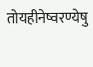तोयहीनेष्वरण्येषु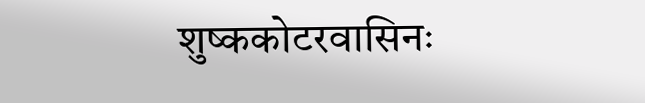शुष्ककोटरवासिनः